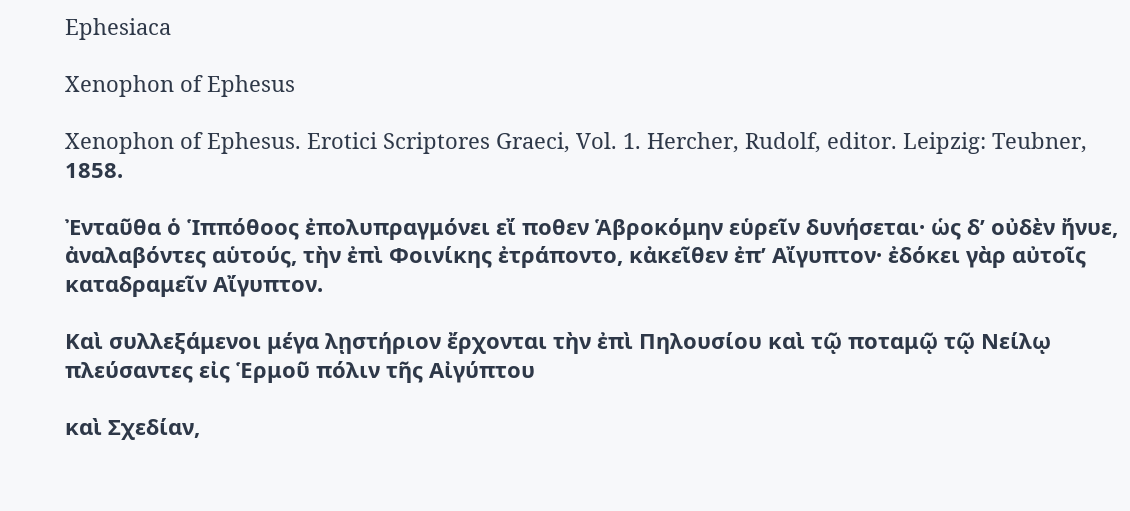Ephesiaca

Xenophon of Ephesus

Xenophon of Ephesus. Erotici Scriptores Graeci, Vol. 1. Hercher, Rudolf, editor. Leipzig: Teubner, 1858.

Ἐνταῦθα ὁ Ἱππόθοος ἐπολυπραγμόνει εἴ ποθεν Ἁβροκόμην εὑρεῖν δυνήσεται· ὡς δʼ οὐδὲν ἤνυε, ἀναλαβόντες αὑτούς, τὴν ἐπὶ Φοινίκης ἐτράποντο, κἀκεῖθεν ἐπʼ Αἴγυπτον· ἐδόκει γὰρ αὐτοῖς καταδραμεῖν Αἴγυπτον.

Καὶ συλλεξάμενοι μέγα λῃστήριον ἔρχονται τὴν ἐπὶ Πηλουσίου καὶ τῷ ποταμῷ τῷ Νείλῳ πλεύσαντες εἰς Ἑρμοῦ πόλιν τῆς Αἰγύπτου

καὶ Σχεδίαν,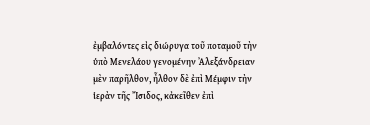ἐμβαλόντες εἰς διώρυγα τοῦ ποταμοῦ τὴν ὑπὸ Μενελάου γενομένην Ἀλεξάνδρειαν μὲν παρῆλθον, ἦλθον δὲ ἐπὶ Μέμφιν τὴν ἱερὰν τῆς Ἴσιδος, κἀκεῖθεν ἐπὶ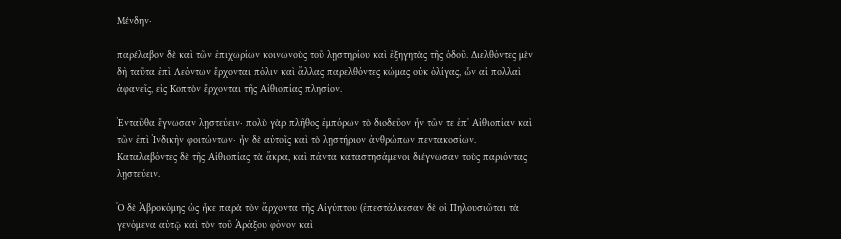Μένδην·

παρέλαβον δὲ καὶ τῶν ἐπιχωρίων κοινωνοὺς τοῦ λῃστηρίου καὶ ἐξηγητὰς τῆς ὁδοῦ. Διελθόντες μὲν δὴ ταῦτα ἐπὶ Λεόντων ἔρχονται πόλιν καὶ ἄλλας παρελθόντες κώμας οὐκ ὀλίγας, ὧν αἱ πολλαὶ ἀφανεῖς, εἰς Κοπτὸν ἔρχονται τῆς Αἰθιοπίας πλησίον.

Ἐνταῦθα ἔγνωσαν λῃστεύειν· πολὺ γὰρ πλῆθος ἐμπόρων τὸ διοδεῦον ἦν τῶν τε ἐπʼ Αἰθιοπίαν καὶ τῶν ἐπὶ Ἰνδικὴν φοιτώντων· ἦν δὲ αὐτοῖς καὶ τὸ λῃστήριον ἀνθρώπων πεντακοσίων. Καταλαβόντες δὲ τῆς Αἰθιοπίας τὰ ἄκρα, καὶ πάντα καταστησάμενοι διέγνωσαν τοὺς παριόντας λῃστεύειν.

Ὁ δὲ Ἁβροκόμης ὡς ἧκε παρὰ τὸν ἄρχοντα τῆς Αἰγύπτου (ἐπεστάλκεσαν δὲ οἱ Πηλουσιῶται τὰ γενόμενα αὐτῷ καὶ τὸν τοῦ Ἀράξου φόνον καὶ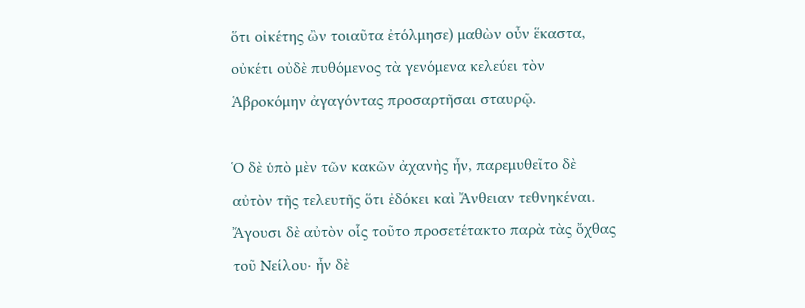ὅτι οἰκέτης ὢν τοιαῦτα ἐτόλμησε) μαθὼν οὖν ἕκαστα, οὐκέτι οὐδὲ πυθόμενος τὰ γενόμενα κελεύει τὸν Ἁβροκόμην ἀγαγόντας προσαρτῆσαι σταυρῷ.

Ὁ δὲ ὑπὸ μὲν τῶν κακῶν ἀχανὴς ἦν, παρεμυθεῖτο δὲ αὐτὸν τῆς τελευτῆς ὅτι ἐδόκει καὶ Ἄνθειαν τεθνηκέναι. Ἄγουσι δὲ αὐτὸν οἷς τοῦτο προσετέτακτο παρὰ τὰς ὄχθας τοῦ Νείλου· ἦν δὲ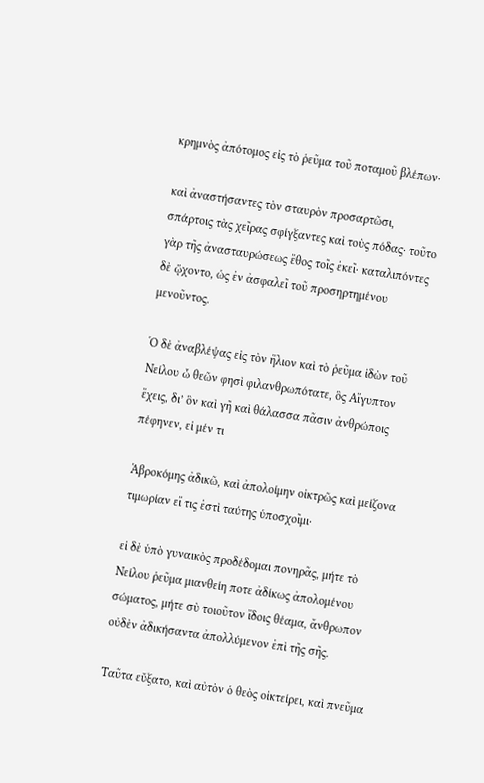κρημνὸς ἀπότομος εἰς τὸ ῥεῦμα τοῦ ποταμοῦ βλέπων·

καὶ ἀναστήσαντες τὸν σταυρὸν προσαρτῶσι, σπάρτοις τὰς χεῖρας σφίγξαντες καὶ τοὺς πόδας· τοῦτο γὰρ τῆς ἀνασταυρώσεως ἔθος τοῖς ἐκεῖ· καταλιπόντες δὲ ᾤχοντο, ὡς ἐν ἀσφαλεῖ τοῦ προσηρτημένου μενοῦντος.

Ὁ δὲ ἀναβλέψας εἰς τὸν ἥλιον καὶ τὸ ῥεῦμα ἰδὼν τοῦ Νείλου ὦ θεῶν φησὶ φιλανθρωπότατε, ὃς Αἴγυπτον ἔχεις, δι’ ὃν καὶ γῆ καὶ θάλασσα πᾶσιν ἀνθρώποις πέφηνεν, εἰ μέν τι

Ἁβροκόμης ἀδικῶ, καὶ ἀπολοίμην οἰκτρῶς καὶ μείζονα τιμωρίαν εἴ τις ἐστὶ ταύτης ὑποσχοῖμι·

εἰ δὲ ὑπὸ γυναικὸς προδέδομαι πονηρᾶς, μήτε τὸ Νείλου ῥεῦμα μιανθείη ποτε ἀδίκως ἀπολομένου σώματος, μήτε σὺ τοιοῦτον ἴδοις θέαμα, ἄνθρωπον οὐδὲν ἀδικήσαντα ἀπολλύμενον ἐπὶ τῆς σῆς.

Ταῦτα εὔξατο, καὶ αὐτὸν ὁ θεὸς οἰκτείρει, καὶ πνεῦμα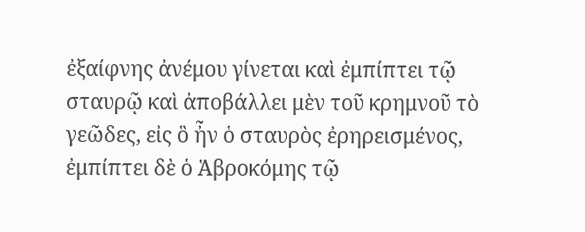ἐξαίφνης ἀνέμου γίνεται καὶ ἐμπίπτει τῷ σταυρῷ καὶ ἀποβάλλει μὲν τοῦ κρημνοῦ τὸ γεῶδες, εἰς ὃ ἦν ὁ σταυρὸς ἐρηρεισμένος, ἐμπίπτει δὲ ὁ Ἁβροκόμης τῷ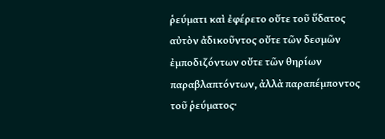ῥεύματι καὶ ἐφέρετο οὔτε τοῦ ὕδατος αὐτὸν ἀδικοῦντος οὔτε τῶν δεσμῶν ἐμποδιζόντων οὔτε τῶν θηρίων παραβλαπτόντων, ἀλλὰ παραπέμποντος τοῦ ῥεύματος·